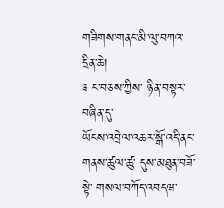གཟིགས་གནང་མི་ལུ་བཀའ་དྲིན་ཆེ།
༉ ང་བཅས་ཀྱིས་ ཉིན་བསྟར་བཞིན་དུ་
ཡོངས་འབྲེལ་འཆར་སྒོ་འདི་ནང་
གནས་ཚུལ་ཚུ་ དུས་མཐུན་བཟོ་སྟེ་ གསལ་བཀོད་འབདཝ་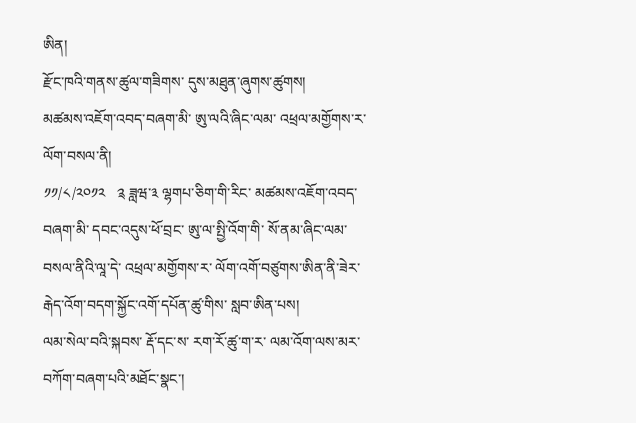ཨིན།
རྫོང་ཁའི་གནས་ཚུལ་གཟིགས་ དུས་མཐུན་ཞུགས་ཚུགས།
མཚམས་འཇོག་འབད་བཞག་མི་ ཨུ་ལའི་ཞིང་ལམ་ འཕྲལ་མགྱོགས་ར་ ལོག་བསལ་ནི།
༡༡/༨/༢༠༡༢   ༉ ཟླཝ་༣ ལྷགཔ་ཅིག་གི་རིང་ མཚམས་འཇོག་འབད་བཞག་མི་ དབང་འདུས་ཕོ་བྲང་ ཨུ་ལ་སྤྱི་འོག་གི་ སོ་ནམ་ཞིང་ལམ་བསལ་ནིའི་ལཱ་དེ་ འཕྲལ་མགྱོགས་ར་ ལོག་འགོ་བཙུགས་ཨིན་ནི་ཟེར་ རྒེད་འོག་བདག་སྐྱོང་འགོ་དཔོན་ཚུ་གིས་ སླབ་ཨིན་པས།
ལམ་སེལ་བའི་སྐབས་ རྡོ་དང་ས་ རག་རོ་ཚུ་ག་ར་ ལམ་འོག་ལས་མར་ བཀོག་བཞག་པའི་མཐོང་སྣང་།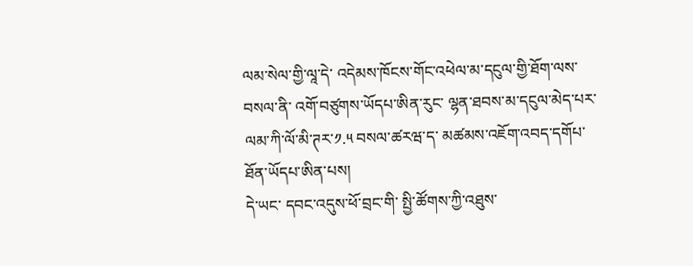ལམ་སེལ་གྱི་ལཱ་དེ་ འདེམས་ཁོངས་གོང་འཕེལ་མ་དངུལ་གྱི་ཐོག་ལས་བསལ་ནི་ འགོ་བཙུགས་ཡོདཔ་ཨིན་རུང་ ལྷན་ཐབས་མ་དངུལ་མེད་པར་ ལམ་ཀི་ལོ་མི་ཊར་༡.༥ བསལ་ཚརཝ་ད་ མཚམས་འཇོག་འབད་དགོཔ་ ཐོན་ཡོདཔ་ཨིན་པས།
དེ་ཡང་ དབང་འདུས་ཕོ་བྲང་གི་ སྤྱི་ཚོགས་ཀྱི་འཐུས་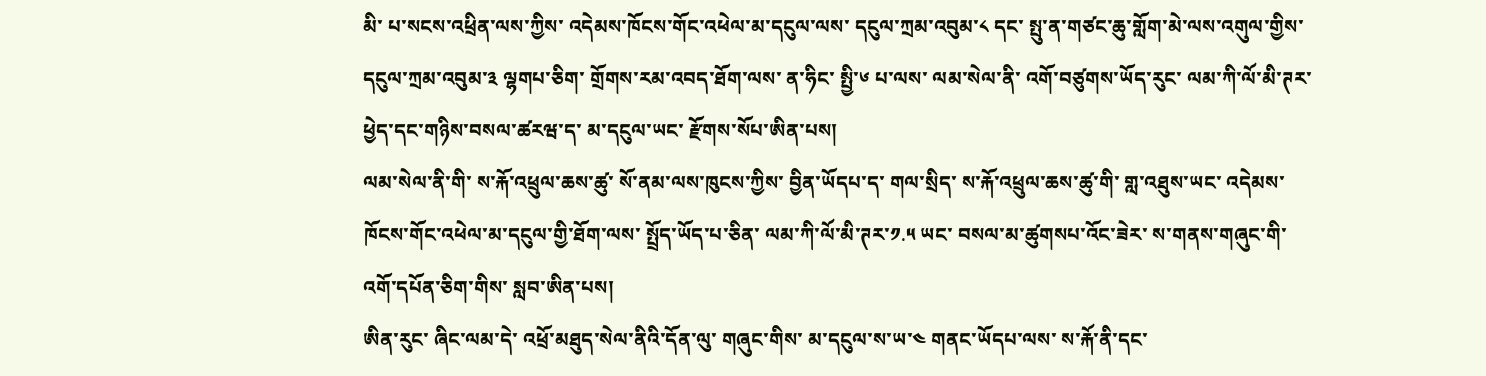མི་ པ་སངས་འཕྲིན་ལས་ཀྱིས་ འདེམས་ཁོངས་གོང་འཕེལ་མ་དངུལ་ལས་ དངུལ་ཀྲམ་འབུམ་༨ དང་ སྤུ་ན་གཙང་ཆུ་གློག་མེ་ལས་འགུལ་གྱིས་ དངུལ་ཀྲམ་འབུམ་༣ ལྷགཔ་ཅིག་ གྲོགས་རམ་འབད་ཐོག་ལས་ ན་ཧིང་ སྤྱི་༦ པ་ལས་ ལམ་སེལ་ནི་ འགོ་བཙུགས་ཡོད་རུང་ ལམ་ཀི་ལོ་མི་ཊར་ཕྱེད་དང་གཉིས་བསལ་ཚརཝ་ད་ མ་དངུལ་ཡང་ རྫོགས་སོཔ་ཨིན་པས།
ལམ་སེལ་ནི་གི་ ས་རྐོ་འཕྲུལ་ཆས་ཚུ་ སོ་ནམ་ལས་ཁུངས་ཀྱིས་ བྱིན་ཡོདཔ་ད་ གལ་སྲིད་ ས་རྐོ་འཕྲུལ་ཆས་ཚུ་གི་ གླ་འཐུས་ཡང་ འདེམས་ཁོངས་གོང་འཕེལ་མ་དངུལ་གྱི་ཐོག་ལས་ སྤྲོད་ཡོད་པ་ཅིན་ ལམ་ཀི་ལོ་མི་ཊར་༡.༥ ཡང་ བསལ་མ་ཚུགསཔ་འོང་ཟེར་ ས་གནས་གཞུང་གི་ འགོ་དཔོན་ཅིག་གིས་ སླབ་ཨིན་པས།
ཨིན་རུང་ ཞིང་ལམ་དེ་ འཕྲོ་མཐུད་སེལ་ནིའི་དོན་ལུ་ གཞུང་གིས་ མ་དངུལ་ས་ཡ་༤ གནང་ཡོདཔ་ལས་ ས་རྐོ་ནི་དང་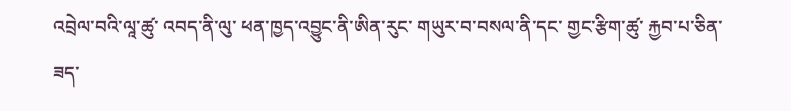འབྲེལ་བའི་ལཱ་ཚུ་ འབད་ནི་ལུ་ ཕན་ཁྱད་འབྱུང་ནི་ཨིན་རུང་ གཡུར་བ་བསལ་ནི་དང་ གྱང་རྩིག་ཚུ་ རྐྱབ་པ་ཅིན་ ཟད་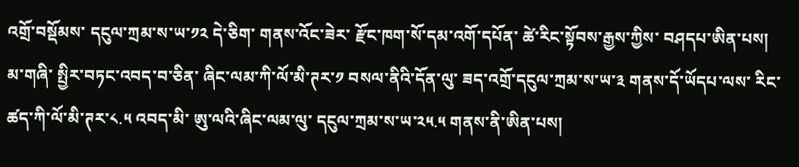འགྲོ་བསྡོམས་ དངུལ་ཀྲམ་ས་ཡ་༡༢ དེ་ཅིག་ གནས་འོང་ཟེར་ རྫོང་ཁག་སོ་དམ་འགོ་དཔོན་ ཚེ་རིང་སྟོབས་རྒྱས་ཀྱིས་ བཤདཔ་ཨིན་པས།
མ་གཞི་ སྤྱིར་བཏང་འབད་བ་ཅིན་ ཞིང་ལམ་ཀི་ལོ་མི་ཊར་༡ བསལ་ནིའི་དོན་ལུ་ ཟད་འགྲོ་དངུལ་ཀྲམ་ས་ཡ་༣ གནས་དོ་ཡོདཔ་ལས་ རིང་ཚད་ཀི་ལོ་མི་ཊར་༨.༥ འབད་མི་ ཨུ་ལའི་ཞིང་ལམ་ལུ་ དངུལ་ཀྲམ་ས་ཡ་༢༥.༥ གནས་ནི་ཨིན་པས།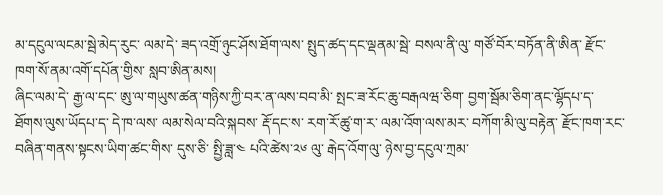མ་དངུལ་ལངམ་སྦེ་མེད་རུང་ ལམ་དེ་ ཟད་འགྲོ་ཉུང་ཤོས་ཐོག་ལས་ སྤུད་ཚད་དང་ལྡནམ་སྦེ་ བསལ་ནི་ལུ་ གཙོ་བོར་བཏོན་ནི་ཨིན་ རྫོང་ཁག་སོ་ནམ་འགོ་དཔོན་གྱིས་ སླབ་ཨིན་མས།
ཞིང་ལམ་དེ་ རྒྱ་ལ་དང་ ཨུ་ལ་གཡུས་ཚན་གཉིས་ཀྱི་བར་ན་ལས་བབ་མི་ སྤང་ཟ་རོང་ཆུ་བརྒལཝ་ཅིག་ བྱག་སྦོམ་ཅིག་ནང་ལྷོདཔ་ད་ ཐོགས་ལུས་ཡོདཔ་ད་ དེ་ཁ་ལས་ ལམ་སེལ་བའི་སྐབས་ རྡོ་དང་ས་ རག་རོ་ཚུ་ག་ར་ ལམ་འོག་ལས་མར་ བཀོག་མི་ལུ་བརྟེན་ རྫོང་ཁག་རང་བཞིན་གནས་སྟངས་ཡིག་ཚང་གིས་ དུས་ཅི་ སྤྱི་ཟླ་༤ པའི་ཚེས་༢༦ ལུ་ རྒེད་འོག་ལུ་ ཉེས་བྱ་དངུལ་ཀྲམ་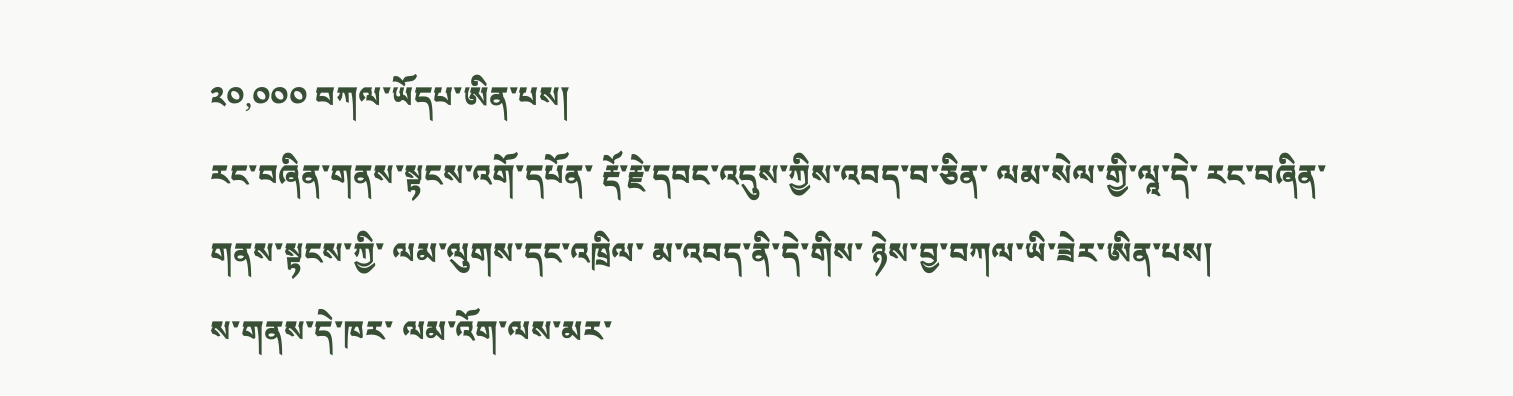༢༠,༠༠༠ བཀལ་ཡོདཔ་ཨིན་པས།
རང་བཞིན་གནས་སྟངས་འགོ་དཔོན་ རྡོ་རྗེ་དབང་འདུས་ཀྱིས་འབད་བ་ཅིན་ ལམ་སེལ་གྱི་ལཱ་དེ་ རང་བཞིན་གནས་སྟངས་ཀྱི་ ལམ་ལུགས་དང་འཁྲིལ་ མ་འབད་ནི་དེ་གིས་ ཉེས་བྱ་བཀལ་ཡི་ཟེར་ཨིན་པས།
ས་གནས་དེ་ཁར་ ལམ་འོག་ལས་མར་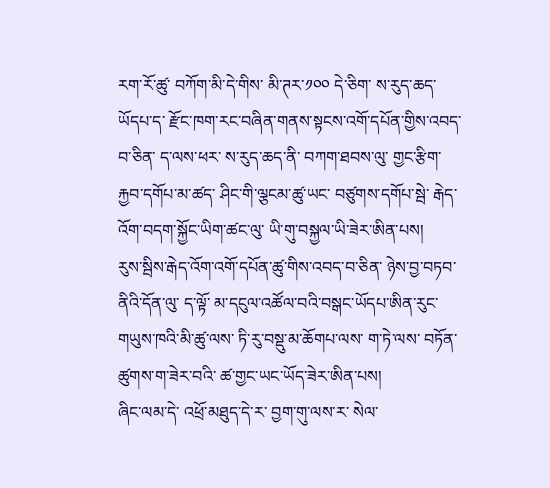རག་རོ་ཚུ་ བཀོག་མི་དེ་གིས་ མི་ཊར་༡༠༠ དེ་ཅིག་ ས་རུད་ཆད་ཡོདཔ་ད་ རྫོང་ཁག་རང་བཞིན་གནས་སྟངས་འགོ་དཔོན་གྱིས་འབད་བ་ཅིན་ ད་ལས་ཕར་ ས་རུད་ཆད་ནི་ བཀག་ཐབས་ལུ་ གྱང་རྩིག་རྐྱབ་དགོཔ་མ་ཚད་ ཤིང་གི་ལྕངམ་ཚུ་ཡང་ བཙུགས་དགོཔ་སྦེ་ རྒེད་འོག་བདག་སྐྱོང་ཡིག་ཚང་ལུ་ ཡི་གུ་བསྐྱལ་ཡི་ཟེར་ཨིན་པས།
རུས་སྦིས་རྒེད་འོག་འགོ་དཔོན་ཚུ་གིས་འབད་བ་ཅིན་ ཉེས་བྱ་བཏབ་ནིའི་དོན་ལུ་ ད་ལྟོ་ མ་དངུལ་འཚོལ་བའི་བསྒང་ཡོདཔ་ཨིན་རུང་ གཡུས་ཁའི་མི་ཚུ་ལས་ ཏི་རུ་བསྡུ་མ་ཆོགཔ་ལས་ ག་ཏེ་ལས་ བཏོན་ཚུགས་ག་ཟེར་བའི་ ཚ་གྱང་ཡང་ཡོད་ཟེར་ཨིན་པས།
ཞིང་ལམ་དེ་ འཕྲོ་མཐུད་དེ་ར་ བྱག་གུ་ལས་ར་ སེལ་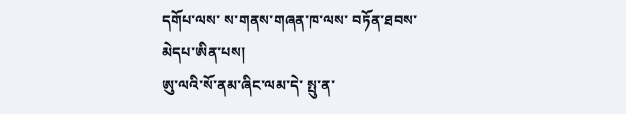དགོཔ་ལས་ ས་གནས་གཞན་ཁ་ལས་ བཏོན་ཐབས་མེདཔ་ཨིན་པས།
ཨུ་ལའི་སོ་ནམ་ཞིང་ལམ་དེ་ སྤུ་ན་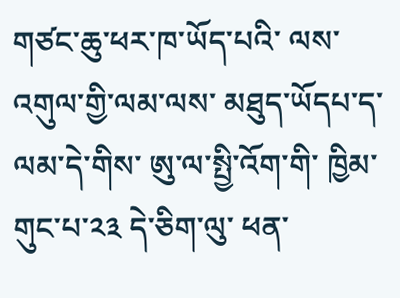གཙང་ཆུ་ཕར་ཁ་ཡོད་པའི་ ལས་འགུལ་གྱི་ལམ་ལས་ མཐུད་ཡོདཔ་ད་  ལམ་དེ་གིས་ ཨུ་ལ་སྤྱི་འོག་གི་ ཁྱིམ་གུང་པ་༢༣ དེ་ཅིག་ལུ་ ཕན་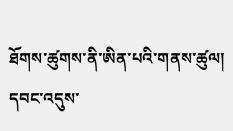ཐོགས་ཚུགས་ནི་ཨིན་པའི་གནས་ཚུལ།
དབང་འདུས་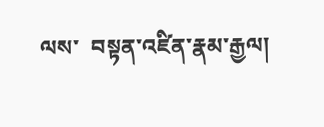ལས་  བསྟན་འཛིན་རྣམ་རྒྱལ།